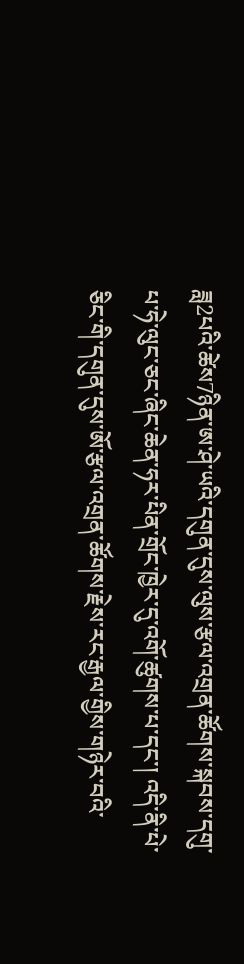ཟླ2པའི་ཚེས7ཉིན་ཨ་ཤེ་ཡའི་དགུན་དུས་ལུས་རྩལ་འགྲན་ཚོགས་སྐབས་དགུ་པ་ཧེ་ལུང་ཅང་ཞིང་ཆེན་ཧར་པིན་གྲོང་ཁྱེར་དུ་འགོ་ཚུགས་པ་དང་། འདི་ནི་པེ་ཅིང་གི་དགུན་དུས་ཨོ་རྩལ་འགྲན་ཚོགས་རྗེས་རང་རྒྱལ་གྱིས་གཉེར་བའི་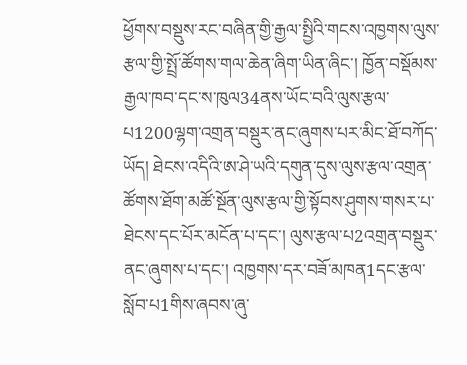ཕྱོགས་བསྡུས་རང་བཞིན་གྱི་རྒྱལ་སྤྱིའི་གངས་འཁྱགས་ལུས་རྩལ་གྱི་སྤྲོ་ཚོགས་གལ་ཆེན་ཞིག་ཡིན་ཞིང་། ཁྱོན་བསྡོམས་རྒྱལ་ཁབ་དང་ས་ཁུལ34ནས་ཡོང་བའི་ལུས་རྩལ་པ1200ལྷག་འགྲན་བསྡུར་ནང་ཞུགས་པར་མིང་ཐོ་བཀོད་ཡོད། ཐེངས་འདིའི་ཨ་ཤེ་ཡའི་དགུན་དུས་ལུས་རྩལ་འགྲན་ཚོགས་ཐོག་མཚོ་སྔོན་ལུས་རྩལ་གྱི་སྟོབས་ཤུགས་གསར་པ་ཐེངས་དང་པོར་མངོན་པ་དང་། ལུས་རྩལ་པ2འགྲན་བསྡུར་ནང་ཞུགས་པ་དང་། འཁྱགས་དར་བཟོ་མཁན1དང་རྩལ་སློབ་པ1གིས་ཞབས་ཞུ་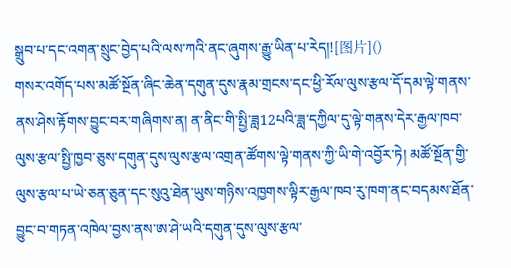སྒྲུབ་པ་དང་འགན་སྲུང་བྱེད་པའི་ལས་ཀའི་ནང་ཞུགས་རྒྱུ་ཡིན་པ་རེད།![图片]()
གསར་འགོད་པས་མཚོ་སྔོན་ཞིང་ཆེན་དགུན་དུས་རྣམ་གྲངས་དང་ཕྱི་རོལ་ལུས་རྩལ་དོ་དམ་ལྟེ་གནས་ནས་ཤེས་རྟོགས་བྱུང་བར་གཞིགས་ན། ན་ནིང་གི་སྤྱི་ཟླ12པའི་ཟླ་དཀྱིལ་དུ་ལྟེ་གནས་དེར་རྒྱལ་ཁབ་ལུས་རྩལ་སྤྱི་ཁྱབ་ཅུས་དགུན་དུས་ལུས་རྩལ་འགྲན་ཚོགས་ལྟེ་གནས་ཀྱི་ཡི་གེ་འབྱོར་ཏེ། མཚོ་སྔོན་གྱི་ལུས་རྩལ་པ་ཡེ་ཅན་ཅུན་དང་སུའུ་ཐེན་ཡུས་གཉིས་འཁྱགས་ལྟིར་རྒྱལ་ཁབ་རུ་ཁག་ནང་བདམས་ཐོན་བྱུང་བ་གཏན་འཁེལ་བྱས་ནས་ཨ་ཤེ་ཡའི་དགུན་དུས་ལུས་རྩལ་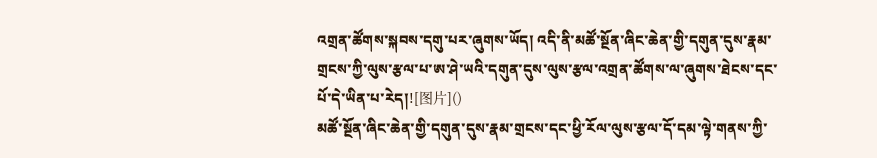འགྲན་ཚོགས་སྐབས་དགུ་པར་ཞུགས་ཡོད། འདི་ནི་མཚོ་སྔོན་ཞིང་ཆེན་གྱི་དགུན་དུས་རྣམ་གྲངས་ཀྱི་ལུས་རྩལ་པ་ཨ་ཤེ་ཡའི་དགུན་དུས་ལུས་རྩལ་འགྲན་ཚོགས་ལ་ཞུགས་ཐེངས་དང་པོ་དེ་ཡིན་པ་རེད།![图片]()
མཚོ་སྔོན་ཞིང་ཆེན་གྱི་དགུན་དུས་རྣམ་གྲངས་དང་ཕྱི་རོལ་ལུས་རྩལ་དོ་དམ་ལྟེ་གནས་ཀྱི་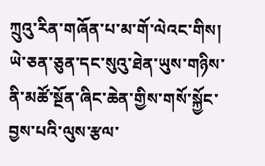ཀྲུའུ་རིན་གཞོན་པ་མ་གོ་ལེའང་གིས། ཡེ་ཅན་ཅུན་དང་སུའུ་ཐེན་ཡུས་གཉིས་ནི་མཚོ་སྔོན་ཞིང་ཆེན་གྱིས་གསོ་སྐྱོང་བྱས་པའི་ལུས་རྩལ་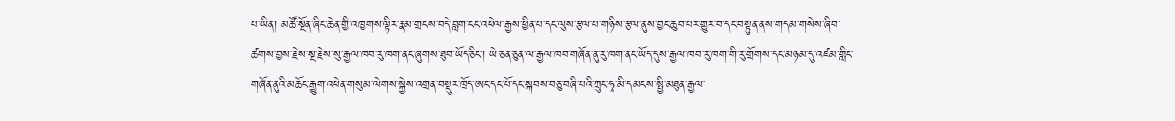པ་ཡིན། མཚོ་སྔོན་ཞིང་ཆེན་གྱི་འཁྱགས་ལྟིར་རྣམ་གྲངས་བདེ་བླག་ངང་འཕེལ་རྒྱས་ཕྱིན་པ་དང་ལུས་རྩལ་པ་གཉིས་རྩལ་ནུས་བྱང་ཆུབ་པར་གྱུར་བ་དང་བསྟུན་ནས་གདམ་གསེས་ཞིབ་ཚགས་བྱས་རྗེས་སྔ་རྗེས་སུ་རྒྱལ་ཁབ་རུ་ཁག་ནང་ཞུགས་ཐུབ་ཡོད་ཅིང་། ཡེ་ཅན་ཅུན་ལ་རྒྱལ་ཁབ་གཞོན་ནུ་རུ་ཁག་ནང་ཡོད་དུས་རྒྱལ་ཁབ་རུ་ཁག་གི་རུ་གྲོགས་དང་མཉམ་དུ་འཛམ་གླིང་གཞོན་ནུའི་མཆོང་རྒྱུག་འཕེན་གསུམ་ལེགས་སྐྱེས་འགྲན་བསྡུར་ཁྲོད་ཨང་དང་པོ་དང་སྐབས་བཅུ་བཞི་པའི་ཀྲུང་ཧྭ་མི་དམངས་སྤྱི་མཐུན་རྒྱལ་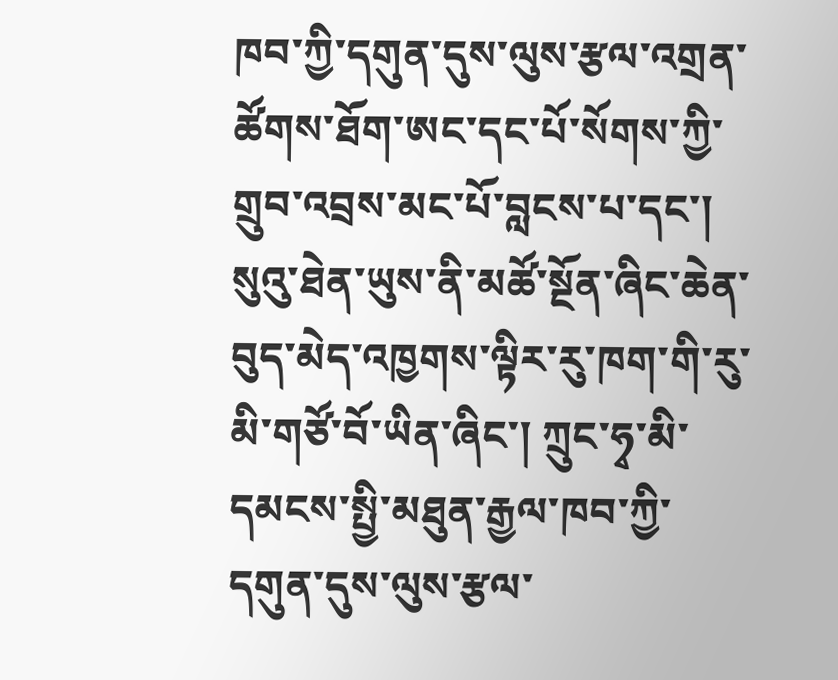ཁབ་ཀྱི་དགུན་དུས་ལུས་རྩལ་འགྲན་ཚོགས་ཐོག་ཨང་དང་པོ་སོགས་ཀྱི་གྲུབ་འབྲས་མང་པོ་བླངས་པ་དང་། སུའུ་ཐེན་ཡུས་ནི་མཚོ་སྔོན་ཞིང་ཆེན་བུད་མེད་འཁྱགས་ལྟིར་རུ་ཁག་གི་རུ་མི་གཙོ་བོ་ཡིན་ཞིང་། ཀྲུང་ཧྭ་མི་དམངས་སྤྱི་མཐུན་རྒྱལ་ཁབ་ཀྱི་དགུན་དུས་ལུས་རྩལ་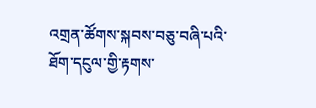འགྲན་ཚོགས་སྐབས་བཅུ་བཞི་པའི་ཐོག་དངུལ་གྱི་རྟགས་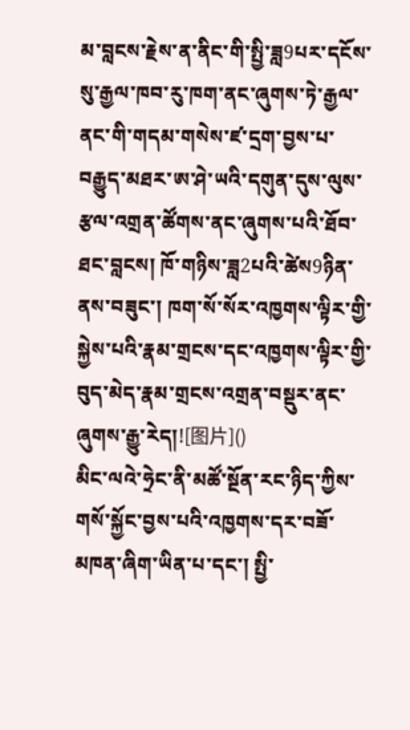མ་བླངས་རྗེས་ན་ནིང་གི་སྤྱི་ཟླ9པར་དངོས་སུ་རྒྱལ་ཁབ་རུ་ཁག་ནང་ཞུགས་ཏེ་རྒྱལ་ནང་གི་གདམ་གསེས་ཛ་དྲག་བྱས་པ་བརྒྱུད་མཐར་ཨ་ཤེ་ཡའི་དགུན་དུས་ལུས་རྩལ་འགྲན་ཚོགས་ནང་ཞུགས་པའི་ཐོབ་ཐང་བླངས། ཁོ་གཉིས་ཟླ2པའི་ཚེས9ཉིན་ནས་བཟུང་། ཁག་སོ་སོར་འཁྱགས་ལྟིར་གྱི་སྐྱེས་པའི་རྣམ་གྲངས་དང་འཁྱགས་ལྟིར་གྱི་བུད་མེད་རྣམ་གྲངས་འགྲན་བསྡུར་ནང་ཞུགས་རྒྱུ་རེད།![图片]()
མིང་ལའེ་ཧྲེང་ནི་མཚོ་སྔོན་རང་ཉིད་ཀྱིས་གསོ་སྐྱོང་བྱས་པའི་འཁྱགས་དར་བཟོ་མཁན་ཞིག་ཡིན་པ་དང་། སྤྱི་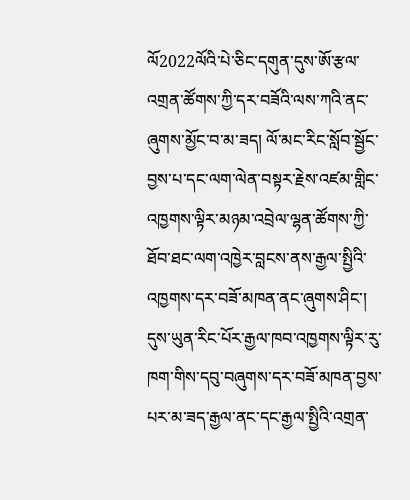ལོ2022ལོའི་པེ་ཅིང་དགུན་དུས་ཨོ་རྩལ་འགྲན་ཚོགས་ཀྱི་དར་བཟོའི་ལས་ཀའི་ནང་ཞུགས་མྱོང་བ་མ་ཟད། ལོ་མང་རིང་སློབ་སྦྱོང་བྱས་པ་དང་ལག་ལེན་བསྟར་རྗེས་འཛམ་གླིང་འཁྱགས་ལྟིར་མཉམ་འབྲེལ་ལྷན་ཚོགས་ཀྱི་ཐོབ་ཐང་ལག་འཁྱེར་བླངས་ནས་རྒྱལ་སྤྱིའི་འཁྱགས་དར་བཟོ་མཁན་ནང་ཞུགས་ཤིང་། དུས་ཡུན་རིང་པོར་རྒྱལ་ཁབ་འཁྱགས་ལྟིར་རུ་ཁག་གིས་དབུ་བཞུགས་དར་བཟོ་མཁན་བྱས་པར་མ་ཟད་རྒྱལ་ནང་དང་རྒྱལ་སྤྱིའི་འགྲན་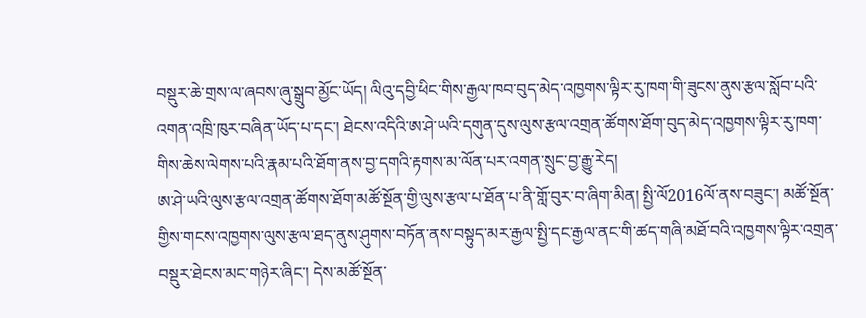བསྡུར་ཆེ་གྲས་ལ་ཞབས་ཞུ་སྒྲུབ་མྱོང་ཡོད། ལིའུ་དབྱི་ཕིང་གིས་རྒྱལ་ཁབ་བུད་མེད་འཁྱགས་ལྟིར་རུ་ཁག་གི་ཟུངས་ནུས་རྩལ་སློབ་པའི་འགན་འཁྲི་ཁུར་བཞིན་ཡོད་པ་དང་། ཐེངས་འདིའི་ཨ་ཤེ་ཡའི་དགུན་དུས་ལུས་རྩལ་འགྲན་ཚོགས་ཐོག་བུད་མེད་འཁྱགས་ལྟིར་རུ་ཁག་གིས་ཆེས་ལེགས་པའི་རྣམ་པའི་ཐོག་ནས་བྱ་དགའི་རྟགས་མ་ལོན་པར་འགན་སྲུང་བྱ་རྒྱུ་རེད།
ཨ་ཤེ་ཡའི་ལུས་རྩལ་འགྲན་ཚོགས་ཐོག་མཚོ་སྔོན་གྱི་ལུས་རྩལ་པ་ཐོན་པ་ནི་གློ་བུར་བ་ཞིག་མིན། སྤྱི་ལོ2016ལོ་ནས་བཟུང་། མཚོ་སྔོན་གྱིས་གངས་འཁྱགས་ལུས་རྩལ་ཐད་ནུས་ཤུགས་བཏོན་ནས་བསྟུད་མར་རྒྱལ་སྤྱི་དང་རྒྱལ་ནང་གི་ཚད་གཞི་མཐོ་བའི་འཁྱགས་ལྟིར་འགྲན་བསྡུར་ཐེངས་མང་གཉེར་ཞིང་། དེས་མཚོ་སྔོན་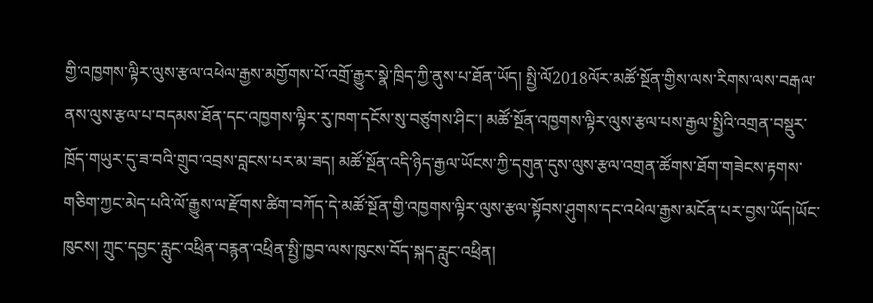གྱི་འཁྱགས་ལྟིར་ལུས་རྩལ་འཕེལ་རྒྱས་མགྱོགས་པོ་འགྲོ་རྒྱུར་སྣེ་ཁྲིད་ཀྱི་ནུས་པ་ཐོན་ཡོད། སྤྱི་ལོ2018ལོར་མཚོ་སྔོན་གྱིས་ལས་རིགས་ལས་བརྒལ་ནས་ལུས་རྩལ་པ་བདམས་ཐོན་དང་འཁྱགས་ལྟིར་རུ་ཁག་དངོས་སུ་བཙུགས་ཤིང་། མཚོ་སྔོན་འཁྱགས་ལྟིར་ལུས་རྩལ་པས་རྒྱལ་སྤྱིའི་འགྲན་བསྡུར་ཁྲོད་གཡུར་དུ་ཟ་བའི་གྲུབ་འབྲས་བླངས་པར་མ་ཟད། མཚོ་སྔོན་འདི་ཉིད་རྒྱལ་ཡོངས་ཀྱི་དགུན་དུས་ལུས་རྩལ་འགྲན་ཚོགས་ཐོག་གཟེངས་རྟགས་གཅིག་ཀྱང་མེད་པའི་ལོ་རྒྱུས་ལ་རྫོགས་ཚིག་བཀོད་དེ་མཚོ་སྔོན་གྱི་འཁྱགས་ལྟིར་ལུས་རྩལ་སྟོབས་ཤུགས་དང་འཕེལ་རྒྱས་མངོན་པར་བྱས་ཡོད།ཡོང་ཁུངས། ཀྲུང་དབྱང་རླུང་འཕྲིན་བརྙན་འཕྲིན་སྤྱི་ཁྱབ་ལས་ཁུངས་བོད་སྐད་རླུང་འཕྲིན།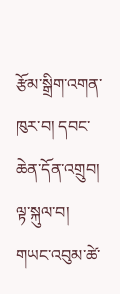རྩོམ་སྒྲིག་འགན་ཁུར་བ། དབང་ཆེན་དོན་འགྲུབ།
ལྟ་སྐུལ་བ། གཡང་འབུམ་ཚེ་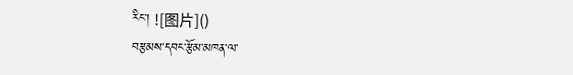རིང་། ![图片]()
བརྩམས་དབང་རྩོམ་མཁན་ལ་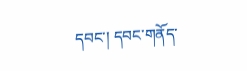དབང་། དབང་གནོད་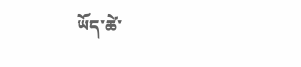ཡོད་ཚེ་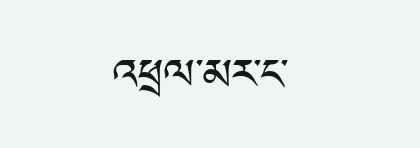འཕྲལ་མར་ང་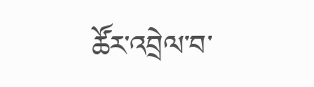ཚོར་འབྲེལ་བ་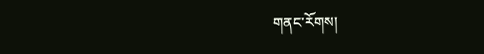གནང་རོགས།